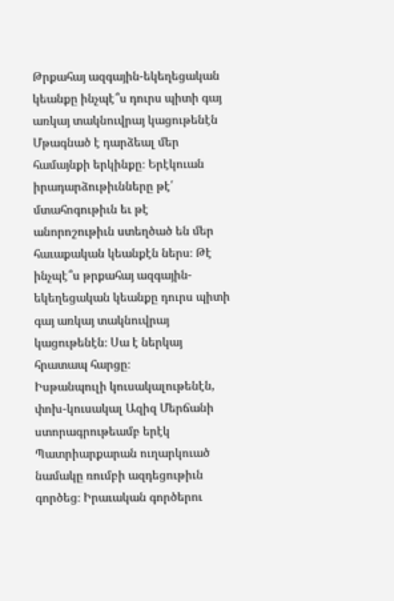Թրքահայ ազգային-եկեղեցական կեանքը ինչպէ՞ս դուրս պիտի գայ առկայ տակնուվրայ կացութենէն
Մթագնած է դարձեալ մեր համայնքի երկինքը։ Երէկուան իրադարձութիւնները թէ՛ մտահոգութիւն եւ թէ անորոշութիւն ստեղծած են մեր հաւաքական կեանքէն ներս։ Թէ ինչպէ՞ս թրքահայ ազգային-եկեղեցական կեանքը դուրս պիտի գայ առկայ տակնուվրայ կացութենէն։ Սա է ներկայ հրատապ հարցը։
Իսթանպուլի կուսակալութենէն, փոխ-կուսակալ Ազիզ Մերճանի ստորագրութեամբ երէկ Պատրիարքարան ուղարկուած նամակը ռումբի ազդեցութիւն գործեց։ Իրաւական գործերու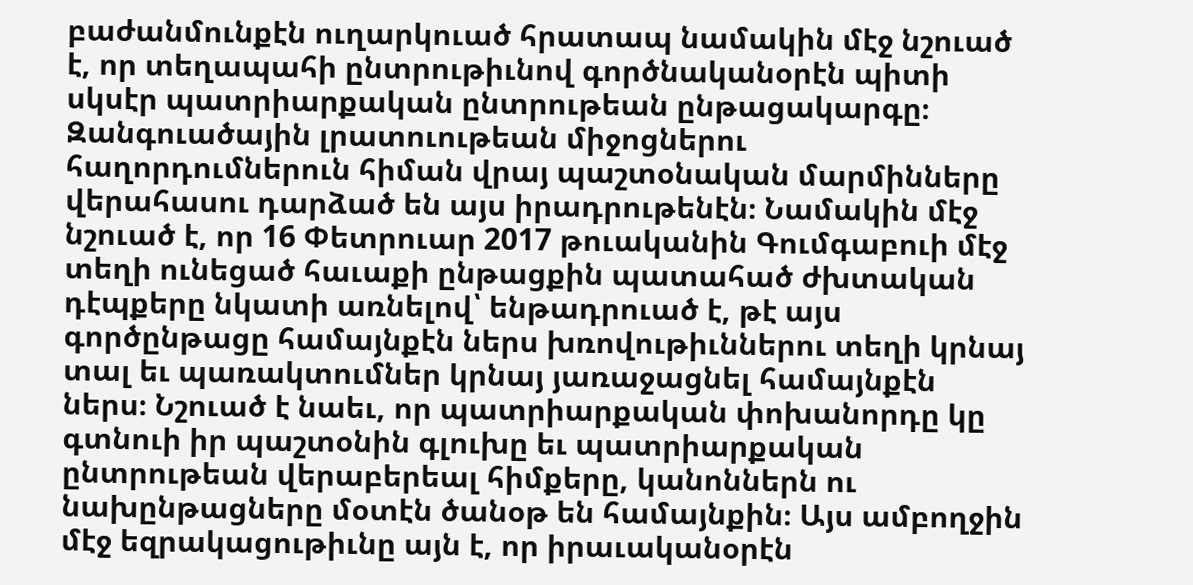բաժանմունքէն ուղարկուած հրատապ նամակին մէջ նշուած է, որ տեղապահի ընտրութիւնով գործնականօրէն պիտի սկսէր պատրիարքական ընտրութեան ընթացակարգը։ Զանգուածային լրատուութեան միջոցներու հաղորդումներուն հիման վրայ պաշտօնական մարմինները վերահասու դարձած են այս իրադրութենէն։ Նամակին մէջ նշուած է, որ 16 Փետրուար 2017 թուականին Գումգաբուի մէջ տեղի ունեցած հաւաքի ընթացքին պատահած ժխտական դէպքերը նկատի առնելով՝ ենթադրուած է, թէ այս գործընթացը համայնքէն ներս խռովութիւններու տեղի կրնայ տալ եւ պառակտումներ կրնայ յառաջացնել համայնքէն ներս։ Նշուած է նաեւ, որ պատրիարքական փոխանորդը կը գտնուի իր պաշտօնին գլուխը եւ պատրիարքական ընտրութեան վերաբերեալ հիմքերը, կանոններն ու նախընթացները մօտէն ծանօթ են համայնքին։ Այս ամբողջին մէջ եզրակացութիւնը այն է, որ իրաւականօրէն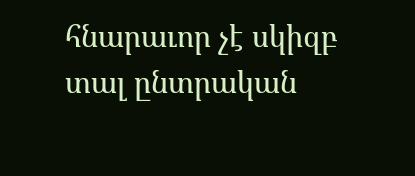հնարաւոր չէ սկիզբ տալ ընտրական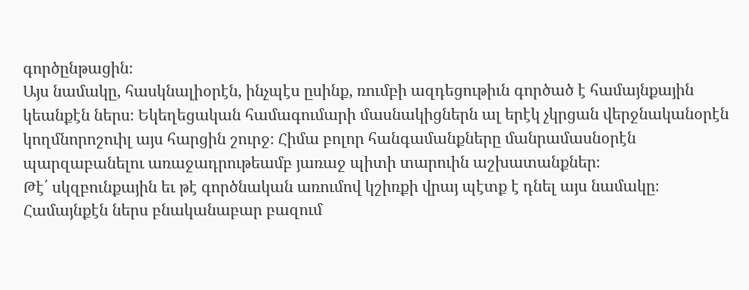գործընթացին։
Այս նամակը, հասկնալիօրէն, ինչպէս ըսինք, ռումբի ազդեցութիւն գործած է համայնքային կեանքէն ներս։ Եկեղեցական համագումարի մասնակիցներն ալ երէկ չկրցան վերջնականօրէն կողմնորոշուիլ այս հարցին շուրջ։ Հիմա բոլոր հանգամանքները մանրամասնօրէն պարզաբանելու առաջադրութեամբ յառաջ պիտի տարուին աշխատանքներ։
Թէ՛ սկզբունքային եւ թէ գործնական առումով կշիռքի վրայ պէտք է դնել այս նամակը։ Համայնքէն ներս բնականաբար բազում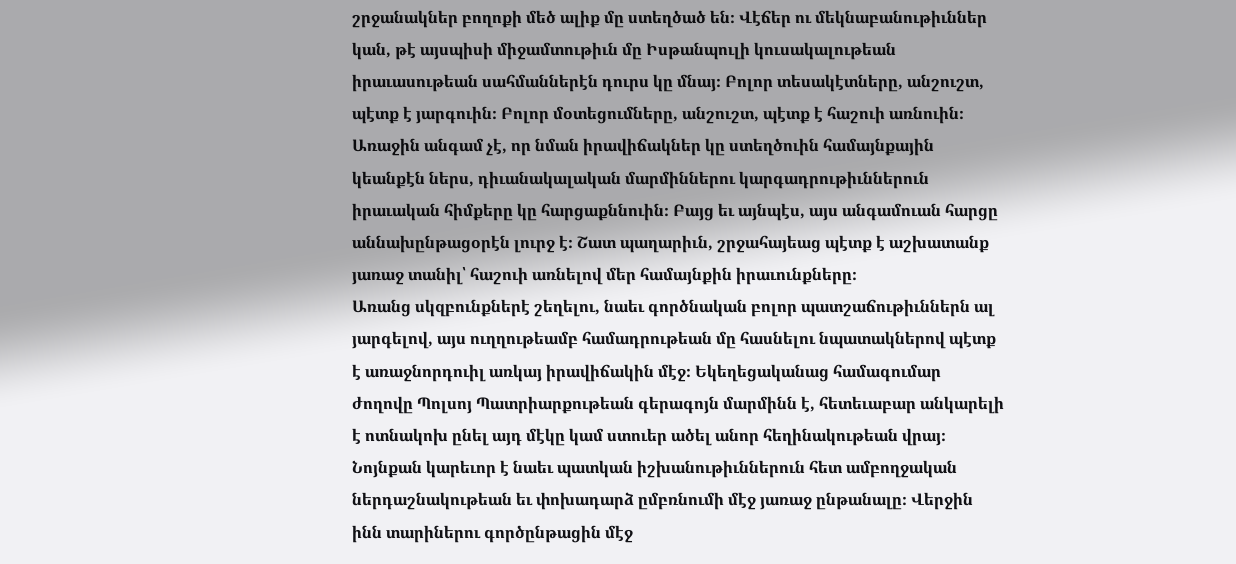շրջանակներ բողոքի մեծ ալիք մը ստեղծած են։ Վէճեր ու մեկնաբանութիւններ կան, թէ այսպիսի միջամտութիւն մը Իսթանպուլի կուսակալութեան իրաւասութեան սահմաններէն դուրս կը մնայ։ Բոլոր տեսակէտները, անշուշտ, պէտք է յարգուին։ Բոլոր մօտեցումները, անշուշտ, պէտք է հաշուի առնուին։ Առաջին անգամ չէ, որ նման իրավիճակներ կը ստեղծուին համայնքային կեանքէն ներս, դիւանակալական մարմիններու կարգադրութիւններուն իրաւական հիմքերը կը հարցաքննուին։ Բայց եւ այնպէս, այս անգամուան հարցը աննախընթացօրէն լուրջ է։ Շատ պաղարիւն, շրջահայեաց պէտք է աշխատանք յառաջ տանիլ՝ հաշուի առնելով մեր համայնքին իրաւունքները։
Առանց սկզբունքներէ շեղելու, նաեւ գործնական բոլոր պատշաճութիւններն ալ յարգելով, այս ուղղութեամբ համադրութեան մը հասնելու նպատակներով պէտք է առաջնորդուիլ առկայ իրավիճակին մէջ։ Եկեղեցականաց համագումար ժողովը Պոլսոյ Պատրիարքութեան գերագոյն մարմինն է, հետեւաբար անկարելի է ոտնակոխ ընել այդ մէկը կամ ստուեր ածել անոր հեղինակութեան վրայ։ Նոյնքան կարեւոր է նաեւ պատկան իշխանութիւններուն հետ ամբողջական ներդաշնակութեան եւ փոխադարձ ըմբռնումի մէջ յառաջ ընթանալը։ Վերջին ինն տարիներու գործընթացին մէջ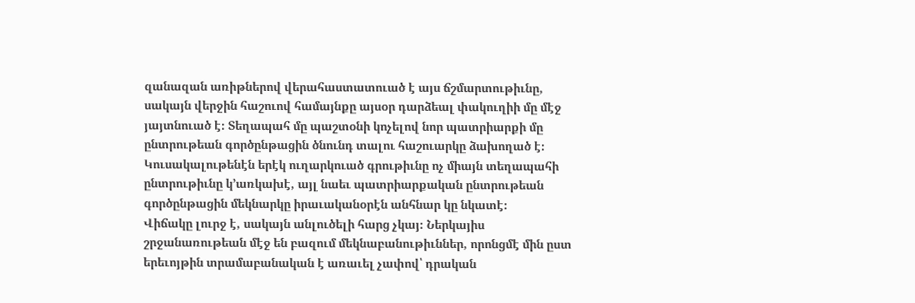զանազան առիթներով վերահաստատուած է այս ճշմարտութիւնը, սակայն վերջին հաշուով համայնքը այսօր դարձեալ փակուղիի մը մէջ յայտնուած է։ Տեղապահ մը պաշտօնի կոչելով նոր պատրիարքի մը ընտրութեան գործընթացին ծնունդ տալու հաշուարկը ձախողած է։ Կուսակալութենէն երէկ ուղարկուած գրութիւնը ոչ միայն տեղապահի ընտրութիւնը կ՚առկախէ, այլ նաեւ պատրիարքական ընտրութեան գործընթացին մեկնարկը իրաւականօրէն անհնար կը նկատէ։
Վիճակը լուրջ է, սակայն անլուծելի հարց չկայ։ Ներկայիս շրջանառութեան մէջ են բազում մեկնաբանութիւններ, որոնցմէ մին ըստ երեւոյթին տրամաբանական է առաւել չափով՝ դրական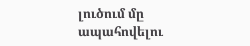լուծում մը ապահովելու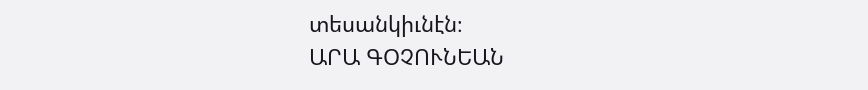տեսանկիւնէն։
ԱՐԱ ԳՕՉՈՒՆԵԱՆ